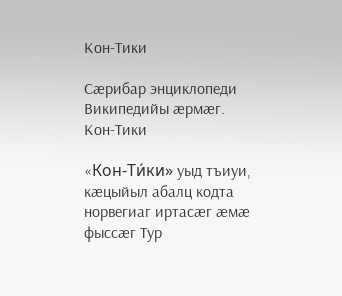Кон-Тики

Сæрибар энциклопеди Википедийы æрмæг.
Кон-Тики

«Кон-Ти́ки» уыд тъиуи, кæцыйыл абалц кодта норвегиаг иртасæг æмæ фыссæг Тур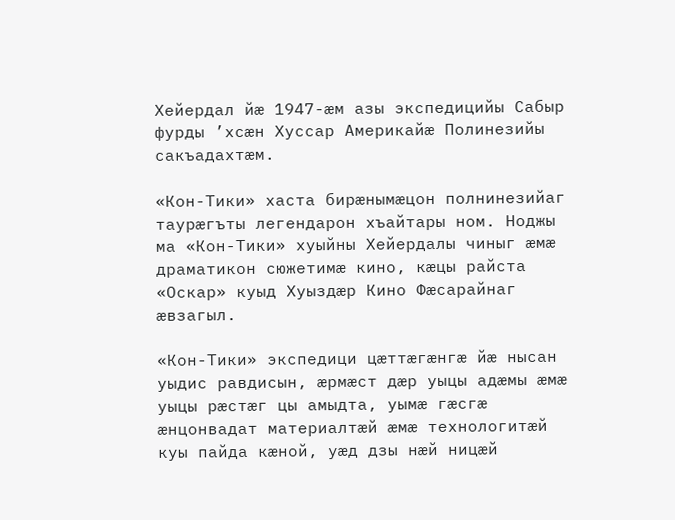Хейердал йæ 1947-æм азы экспедицийы Сабыр фурды ’хсæн Хуссар Америкайæ Полинезийы сакъадахтæм.

«Кон-Тики» хаста бирæнымæцон полнинезийаг таурæгъты легендарон хъайтары ном. Ноджы ма «Кон-Тики» хуыйны Хейердалы чиныг æмæ драматикон сюжетимæ кино, кæцы райста «Оскар» куыд Хуыздæр Кино Фæсарайнаг æвзагыл.

«Кон-Тики» экспедици цæттæгæнгæ йæ нысан уыдис равдисын, æрмæст дæр уыцы адæмы æмæ уыцы рæстæг цы амыдта, уымæ гæсгæ æнцонвадат материалтæй æмæ технологитæй куы пайда кæной, уæд дзы нæй ницæй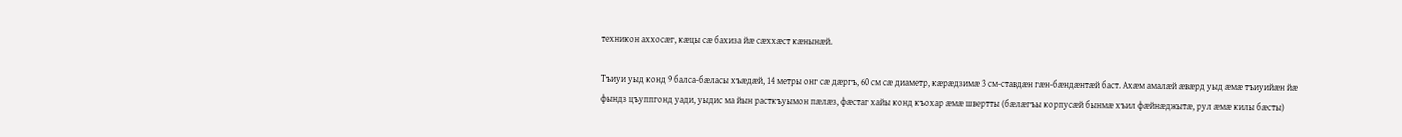техникон аххосæг, кæцы сæ бахиза йæ сæххæст кæнынæй.

Тъиуи уыд конд 9 балса-бæласы хъæдæй, 14 метры онг сæ дæргъ, 60 см сæ диаметр, кæрæдзимæ 3 см-ставдæн гæн-бæндæнтæй баст. Ахæм амалæй æвæрд уыд æмæ тъиуийæн йæ фындз цъуппгонд уади, уыдис ма йын расткъуымон пæлæз, фæстаг хайы конд къохар æмæ швертты (бæлæгъы корпусæй бынмæ хъил фæйнæджытæ, рул æмæ килы бæсты)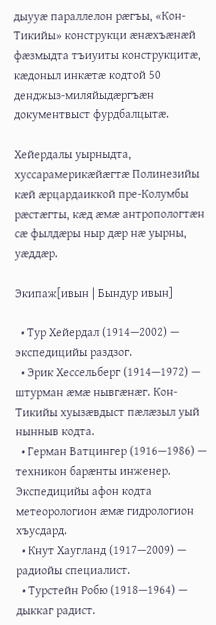дыууæ параллелон рæгъы, «Кон-Тикийы» конструкци æнæхъæнæй фæзмыдта тъиуиты конструкцитæ, кæдоныл инкæтæ кодтой 50 денджыз-миляйыдæргъæн документвыст фурдбалцытæ.

Хейердалы уырныдта, хуссарамерикæйæгтæ Полинезийы кæй æрцардаиккой пре-Колумбы рæстæгты, кæд æмæ антропологтæн сæ фылдæры ныр дæр нæ уырны, уæддæр.

Экипаж[ивын | Бындур ивын]

  • Тур Хейердал (1914—2002) — экспедицийы раздзог.
  • Эрик Хессельберг (1914—1972) — штурман æмæ нывгæнæг. Кон-Тикийы хуызæвдыст пæлæзыл уый нынныв кодта.
  • Герман Ватцингер (1916—1986) — техникон барæнты инженер. Экспедицийы афон кодта метеорологион æмæ гидрологион хъусдард.
  • Кнут Хаугланд (1917—2009) — радиойы специалист.
  • Турстейн Робю (1918—1964) — дыккаг радист.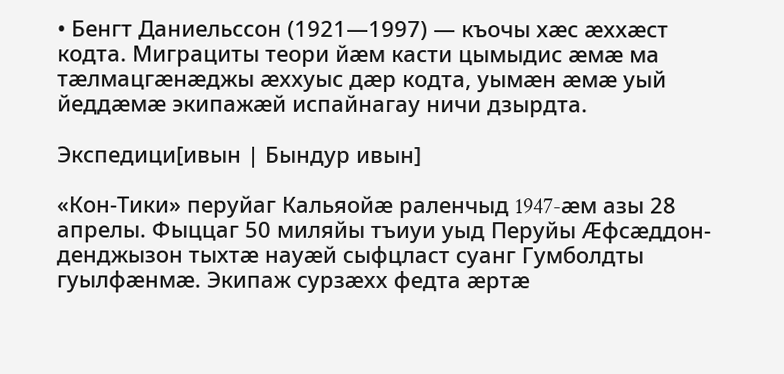• Бенгт Даниельссон (1921—1997) — къочы хæс æххæст кодта. Миграциты теори йæм касти цымыдис æмæ ма тæлмацгæнæджы æххуыс дæр кодта, уымæн æмæ уый йеддæмæ экипажæй испайнагау ничи дзырдта.

Экспедици[ивын | Бындур ивын]

«Кон-Тики» перуйаг Кальяойæ раленчыд 1947-æм азы 28 апрелы. Фыццаг 50 миляйы тъиуи уыд Перуйы Æфсæддон-денджызон тыхтæ науæй сыфцласт суанг Гумболдты гуылфæнмæ. Экипаж сурзæхх федта æртæ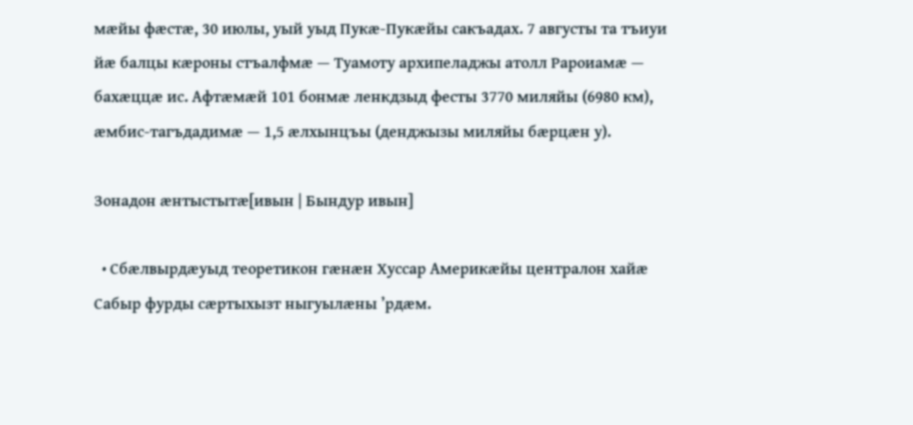мæйы фæстæ, 30 июлы, уый уыд Пукæ-Пукæйы сакъадах. 7 августы та тъиуи йæ балцы кæроны стъалфмæ — Туамоту архипеладжы атолл Рароиамæ — бахæццæ ис. Афтæмæй 101 бонмæ ленкдзыд фесты 3770 миляйы (6980 км), æмбис-тагъдадимæ — 1,5 æлхынцъы (денджызы миляйы бæрцæн у).

Зонадон æнтыстытæ[ивын | Бындур ивын]

  • Сбæлвырдæуыд теоретикон гæнæн Хуссар Америкæйы централон хайæ Сабыр фурды сæртыхызт ныгуылæны ’рдæм.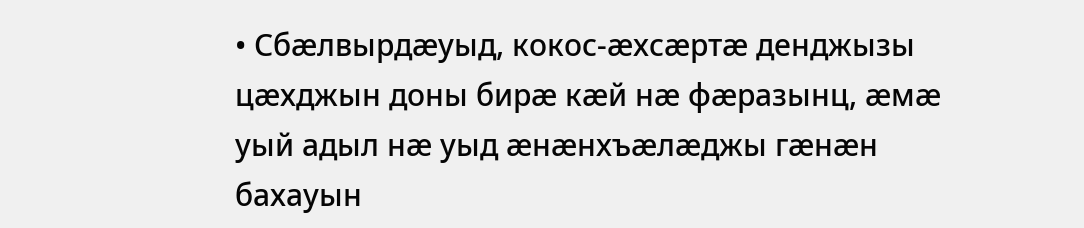• Сбæлвырдæуыд, кокос-æхсæртæ денджызы цæхджын доны бирæ кæй нæ фæразынц, æмæ уый адыл нæ уыд æнæнхъæлæджы гæнæн бахауын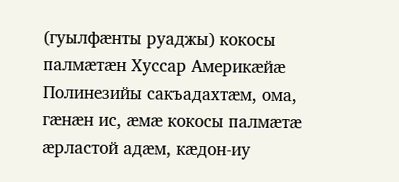(гуылфæнты руаджы) кокосы палмæтæн Хуссар Америкæйæ Полинезийы сакъадахтæм, ома, гæнæн ис, æмæ кокосы палмæтæ æрластой адæм, кæдон-иу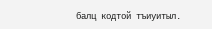балц кодтой тъиуитыл.